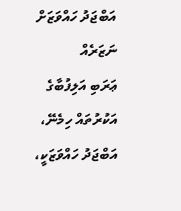އަބްޖަދު ހައްވަޒަށް ނަޒަރެއް
ޢަރަބި އަލިފުބާގެ އަކުރުތައް ހިމެނޭ، އަބްޖަދު ހައްވަޒަކީ،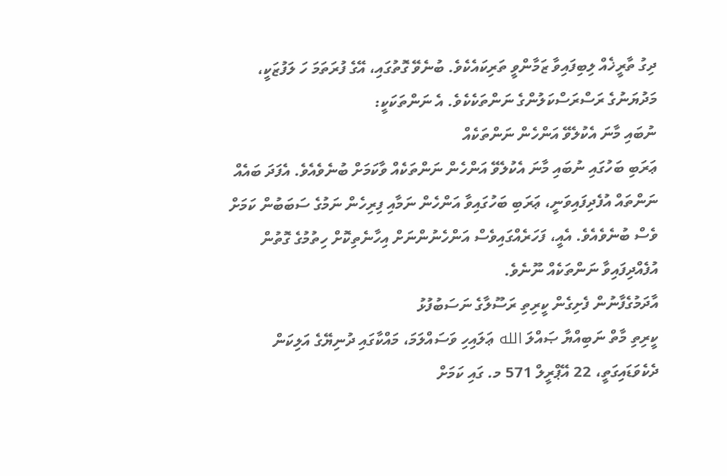ދިގު ތާރީޚެއް ލިބިފައިވާ ޒަމާންވީ ތަރިކައެކެވެ. ބުނެވޭ ގޮތުގައި، އޭގެ ފުރަތަމަ ހަ ލަފުޒަކީ، މަދުޔަނުގެ ރަސްރަސްކަލުންގެ ނަންތަކެކެވެ. އެ ނަންތަކަކީ:
ނުބައި މާނަ އެކުލެވޭ އަންހެން ނަންތަކެއް
ޢަރަބި ބަހުގައި ނުބައި މާނަ އެކުލެވޭ އަންހެން ނަންތަކެއް ވާކަމަށް ބުނެވެއެވެ. އެފަދަ ބައެއް ނަންތައް އުފެދިފައިވަނީ، ޢަރަބި ބަހުގައިވާ އަންހެން ނަމާއި ފިރިހެން ނަމުގެ ސަބަބުން ކަމަށް ވެސް ބުނެވެއެވެ. އެއީ، ފަހަރެއްގައިވެސް އަންހެނުންނަށް އިހާނެތިކޮށް ހިތުމުގެ ގޮތުން އުފެއްދިފައިވާ ނަންތަކެއް ނޫނެވެ.
އާދަމުގެފާނުން ފެށިގެން ކީރިތި ރަސޫލާގެ ނަސަބުފުޅު
ކީރިތި މާތް ނަބިއްޔާ ޞައްލަ الله ޢަލައިހި ވަސައްލަމަ، މައްކާގައި ދުނިޔޭގެ އަލިކަން ދެކެވަޑައިގަތީ، 22 އޭޕްރީލް 571 މ. ގައި ކަމަށް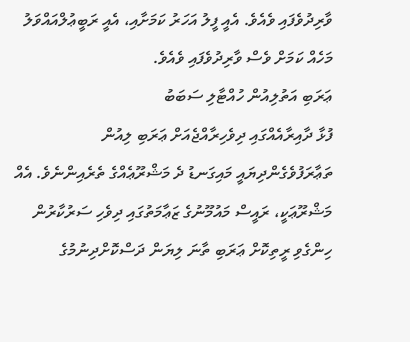ވާރިދުވެފައި ވެއެވެ. އެއީ ފީލު އަހަރު ކަމަށާއި، އެއީ ރަބީޢުލްއައްވަލު މަހެއް ކަމަށް ވެސް ވާރިދުވެފައި ވެއެވެ.
ޢަރަބި އަތުލިއުން ހުއްޓާލި ސަބަބު
ފުޅާ ދާއިރާއެއްގައި ދިވެހިރާއްޖެއަށް ޢަރަބި ލިއުން ތަޢާރަފުވެގެންދިޔައީ މައިގަނޑު ދެ މަޝްރޫޢެއްގެ ތެރެއިންނެވެ. އެއް މަޝްރޫޢަކީ، ރައީސް މައުމޫނުގެ ޒަޢާމަތުގައި ދިވެހި ސަރުކާރުން ހިންގެވި ރީތިކޮށް ޢަރަބި ތާނަ ލިޔަން ދަސްކޮށްދިނުމުގެ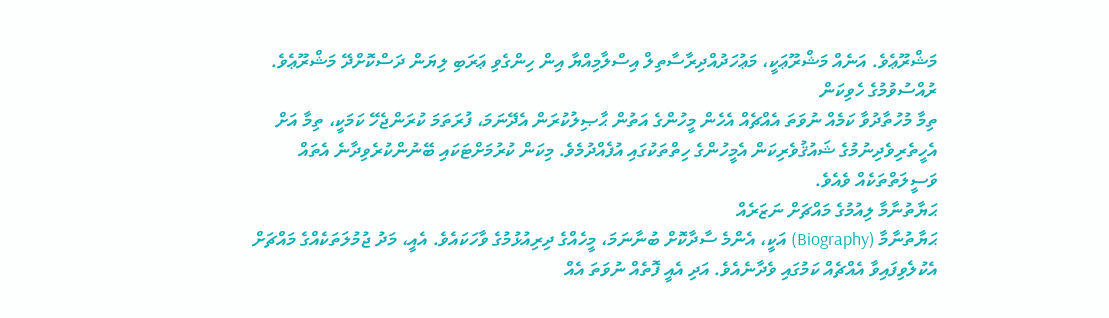މަޝްރޫޢެވެ. އަނެއް މަޝްރޫޢަކީ، މަޢުހަދުއްދިރާސާތިލް އިސްލާމިއްޔާ އިން ހިންގެވި ޢަރަބި ލިޔަން ދަސްކޮށްދޭ މަޝްރޫޢެވެ.
ރުއްސުވުމުގެ ހެވިކަން
ތިމާ މުހުތާދުވާ ކަމެއް ނުވަތަ އެއްޗެއް އެހެން މީހުންގެ އަތުން ޙާޞިލުކުރަން އެދޭނަމަ، ފުރަތަމަ ކުރަންޖެހޭ ކަމަކީ، ތިމާ އަށް އެހީތެރިވެދިނުމުގެ ޝައުޤުވެރިކަން އެމީހުންގެ ހިތްތަކުގައި އުފެއްދުމެވެ. މިކަން ކުރުމަށްޓަކައި ބޭނުންކުރެވިދާނެ އެތައް ވަސީލަތްތަކެއް ވެއެވެ.
ޙަޔާތުނާމާ ލިއުމުގެ މައްޗަށް ނަޒަރެއް
ޙަޔާތުނާމާ (Biography) އަކީ، އެންމެ ސާދާކޮށް ބުނާނަމަ، މީހެއްގެ ދިރިއުޅުމުގެ ވާހަކައެވެ. އެއީ، މަދު ޖުމުލަތަކެއްގެ މައްޗަށް އެކުލެވިފައިވާ އެއްޗެއް ކަމުގައި ވެދާނެއެވެ. އަދި އެއީ ފޮތެއް ނުވަތަ އެއް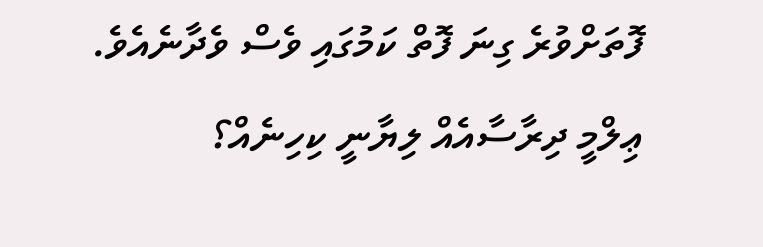ފޮތަށްވުރެ ގިނަ ފޮތް ކަމުގައި ވެސް ވެދާނެއެވެ.
ޢިލްމީ ދިރާސާއެއް ލިޔާނީ ކިހިނެއް؟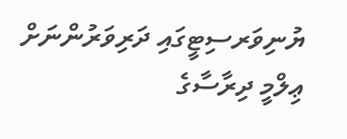ޔުނިވަރސިޓީގައި ދަރިވަރުންނަށް ޢިލްމީ ދިރާސާގެ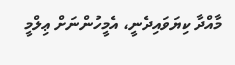މާއްދާ ކިޔަވައިދެނީ، އެމީހުންނަށް ޢިލްމީ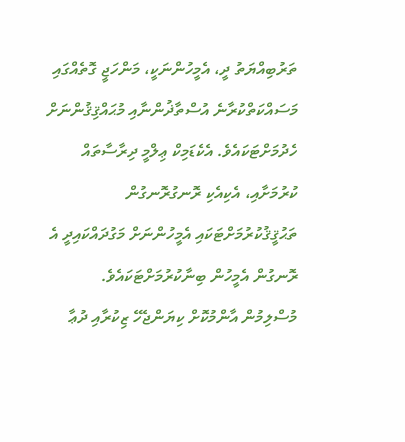ތަރުބިއްޔަތު ދީ، އެމީހުންނަކީ، މަންހަޖީ ގޮތެއްގައި މަސައްކަތްކުރާނެ އުސްތާޛުންނާއި މުޙައްޤިޤުންނަށް ހެދުމަށްޓަކައެވެ. އެކެޑަމިކް ޢިލްމީ ދިރާސާތައް ކުރުމަށާއި، އެކިއެކި ރޮނގުރޮނގުން ތަޙުޤީޤުކުރުމަށްޓަކައި އެމީހުންނަށް މަގުދައްކައިދީ އެ ރޮނގުން އެމީހުން ބިނާކުރުމަށްޓަކައެވެ.
މުސްލިމުން އާންމުކޮށް ކިޔަންޖެހޭ ޒިކުރާއި ދުޢާ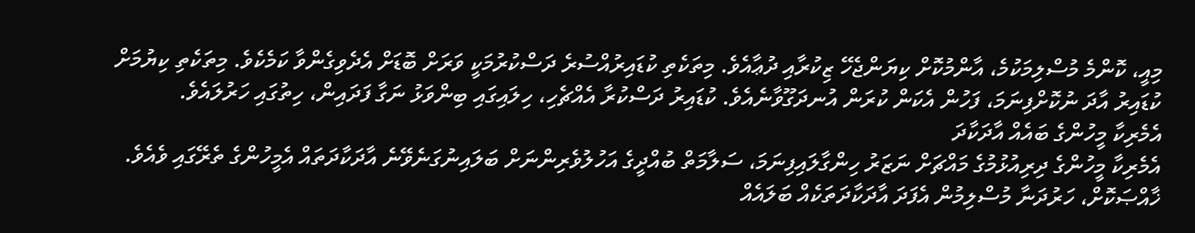މިއީ، ކޮންމެ މުސްލިމަކުމެ، އާންމުކޮށް ކިޔަންޖެހޭ ޒިކުރާއި ދުޢާއެވެ. މިތަކެތި ކުޑައިރުއްސުރެ ދަސްކުރުމަކީ ވަރަށް ބޮޑަށް އެދެވިގެންވާ ކަމެކެވެ. މިތަކެތި ކިޔުމަށް ކުޑައިރު އާދަ ނުކޮށްފިނަމަ، ފަހުން އެކަން ކުރަން އުނދަގޫވާނެއެވެ. ކުޑައިރު ދަސްކުރާ އެއްޗެހި، ހިލައިގައި ބިންވަޅު ނަގާ ފަދައިން، ހިތުގައި ހަރުލައެވެ.
އެމެރިކާ މީހުންގެ ބައެއް އާދަކާދަ
އެމެރިކާ މީހުންގެ ދިރިއުޅުމުގެ މައްޗަށް ނަޒަރު ހިންގާލައިފިނަމަ، ސަލާމަތް ބުއްދީގެ އަހުލުވެރިންނަށް ބަލައިނުގަނެވޭނެ އާދަކާދަތައް އެމީހުންގެ ތެރޭގައި ވެއެވެ. ޚާއްޞަކޮށް، ހަރުދަނާ މުސްލިމުން އެފަދަ އާދަކާދަތަކެއް ބަލައެއް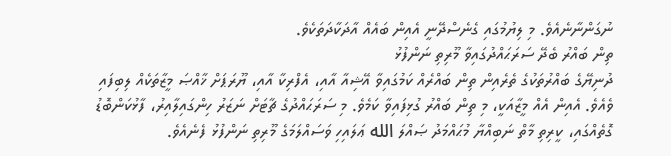ނުގަންނާނެއެވެ. މި ލިޔުމުގައި ގެނެސްދޭނީ އެއިން ބައެއް އާދަކާދަތަކެވެ.
ތިން ބައްރު ބެދޭ ސަރަޙައްދުގައިވާ މޫރިތި ނަންފުޅު
ދުނިޔޭގެ ބައްރުތަކުގެ ތެރެއިން ތިން ބައްރެއް ކަމުގައިވާ އޭޝިއާ އާއި، އެފްރިކާ އާއި، ޔޫރަޕަށް ޚާއްޞަ މީޒާތަކެއް ލިބިފައި ވެއެވެ. އެއިން އެއް މީޒާއަކީ، މި ތިން ބައްރު ގުޅިފައިވާ ކަމެވެ. މި ސަރަޙައްދުގެ ޗާޓަށް ނަޒަރު ހިންގައިލާއިރު، ފާޅުކަންބޮޑު ގޮތެއްގައި، ކީރިތި މާތް ނަބިއްޔާ މުޙައްމަދު ޞައްލަ الله ޢަލައިހި ވަސައްލަމަގެ މޫރިތި ނަންފުޅު ފެނެއެވެ.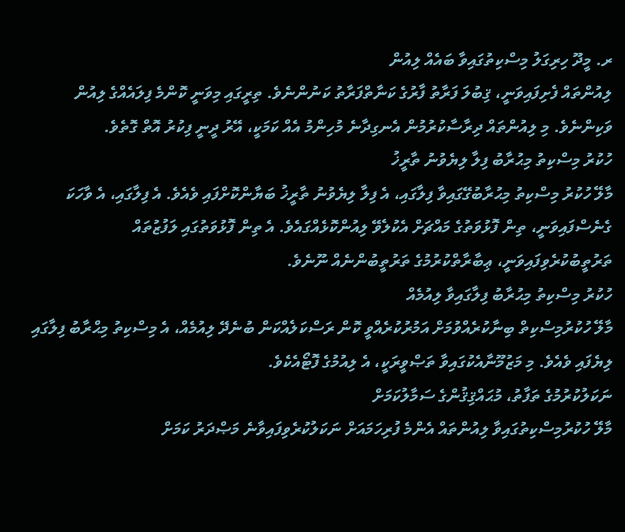ރ. މީދޫ ހިރިގަލު މިސްކިތުގައިވާ ބައެއް ލިއުން
ލިއުންތައް ފެށިފައިވަނީ، ޤިބުލަ ފަރާތު ފާރުގެ ކަނާތްފަރާތު ކަނުންނެވެ. ތިރީގައި މިވަނީ ކޮންމެ ފިލައެއްގެ ލިއުން ވަކިންނެވެ. މި ލިއުންތައް ދިރާސާކުރުމުން އެނގިދާނެ މުހިންމު އެއް ކަމަކީ، އޭރު ދީނީ ފިކުރު އޮތް ގޮތެވެ.
ހުކުރު މިސްކިތު މިޙުރާބު ފިލާ ލިޔެވުނު ތާރީޚު
މާލޭ ހުކުރު މިސްކިތު މިޙުރާބުގޭގައިވާ ފިލާގައި، އެ ފިލާ ލިޔެވުނު ތާރީޚު ބަޔާންކޮށްފައި ވެއެވެ. އެ ފިލާގައި، އެ ވާހަކަ ގެނެސްފައިވަނީ، ތިން ފޮޅުވަތުގެ މައްޗަށް އެކުލެވޭ ލިއުންކޮޅެއްގައެވެ. އެ ތިން ފޮޅުވަތުގައި ލަފުޒުތައް ތަރުތީބުކުރެވިފައިވަނީ، ޢިބާރާތްކުރުމުގެ ތަރުތީބުންނެއް ނޫނެވެ.
ހުކުރު މިސްކިތު މިޙުރާބު ފިލާގައިވާ ލިއުމެއް
މާލޭ ހުކުރުމިސްކިތް ބިނާކުރެއްވުމަށް އަމުރުކުރެއްވީ ކޮން ރަސްކަލެއްކަން ބުނެދޭ ލިއުމެއް، އެ މިސްކިތު މިޙްރާބު ފިލާގައި ލިޔެފައި ވެއެވެ. މި މަޒުމޫނާއެކުގައިވާ ތަޞްވީރަކީ، އެ ލިއުމުގެ ފޮޓޯއެކެވެ.
ނަކަލުކުރުމުގެ ތަފާތު، މުޙައްޤިޤުންގެ ސަމާލުކަމަށް
މާލޭ ހުކުރުމިސްކިތުގައިވާ ލިއުންތައް އެންމެ ފުރިހަމައަށް ނަކަލުކުރެވިފައިވާނެ މަޞްދަރު ކަމަށް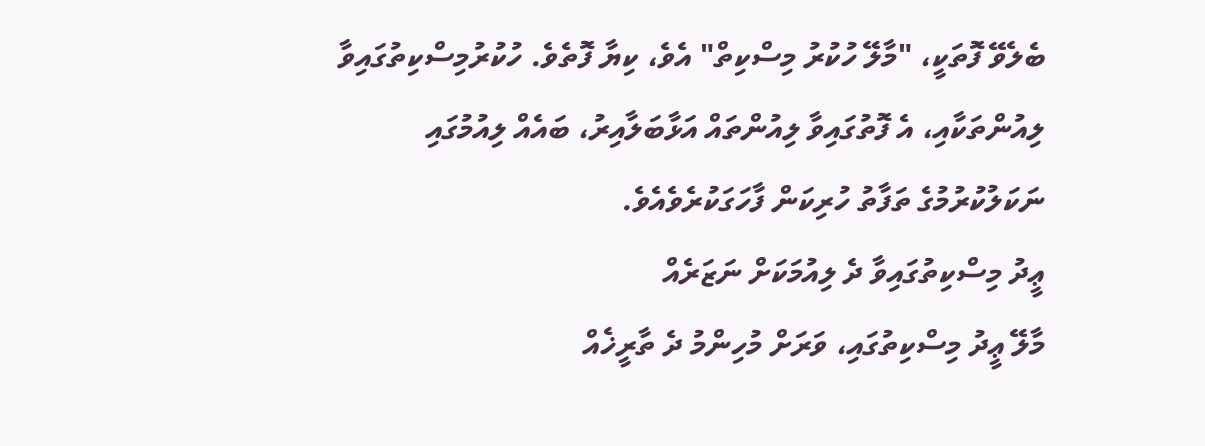ބެލެވޭ ފޮތަކީ، "މާލޭ ހުކުރު މިސްކިތް" އެވެ، ކިޔާ ފޮތެވެ. ހުކުރުމިސްކިތުގައިވާ ލިއުންތަކާއި، އެ ފޮތުގައިވާ ލިއުންތައް އަޅާބަލާއިރު، ބައެއް ލިއުމުގައި ނަކަލުކުރުމުގެ ތަފާތު ހުރިކަން ފާހަގަކުރެވެއެވެ.
ޢީދު މިސްކިތުގައިވާ ދެ ލިއުމަކަށް ނަޒަރެއް
މާލޭ ޢީދު މިސްކިތުގައި، ވަރަށް މުހިންމު ދެ ތާރީޚެއް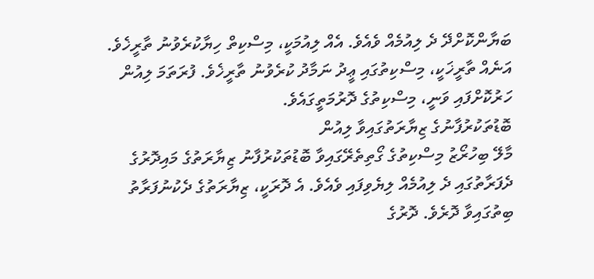ބަޔާންކޮށްދޭ ދެ ލިއުމެއް ވެއެވެ. އެއް ލިއުމަކީ، މިސްކިތް ހިޔާކުރެވުނު ތާރީޚެވެ. އަނެއް ތާރީޚަކީ، މިސްކިތުގައި ޢީދު ނަމާދު ކުރެވުނު ތާރީޚެވެ. ފުރަތަމަ ލިއުން ހަރުކޮށްފައި ވަނީ، މިސްކިތުގެ ދޮރުމަތީގައެވެ.
ބޮޑުތަކުރުފާނުގެ ޒިޔާރަތުގައިވާ ލިއުން
މާލޭ ބިހުރޯޒު މިސްކިތުގެ ގޯތިތެރޭގައިވާ ބޮޑުތަކުރުފާނު ޒިޔާރަތުގެ މައިދޮރުގެ ދެފަރާތުގައި ދެ ލިއުމެއް ލިޔެވިފައި ވެއެވެ. އެ ދޮރަކީ، ޒިޔާރަތުގެ ދެކުނުފަރާތު ބިތުގައިވާ ދޮރެވެ. ދޮރުގެ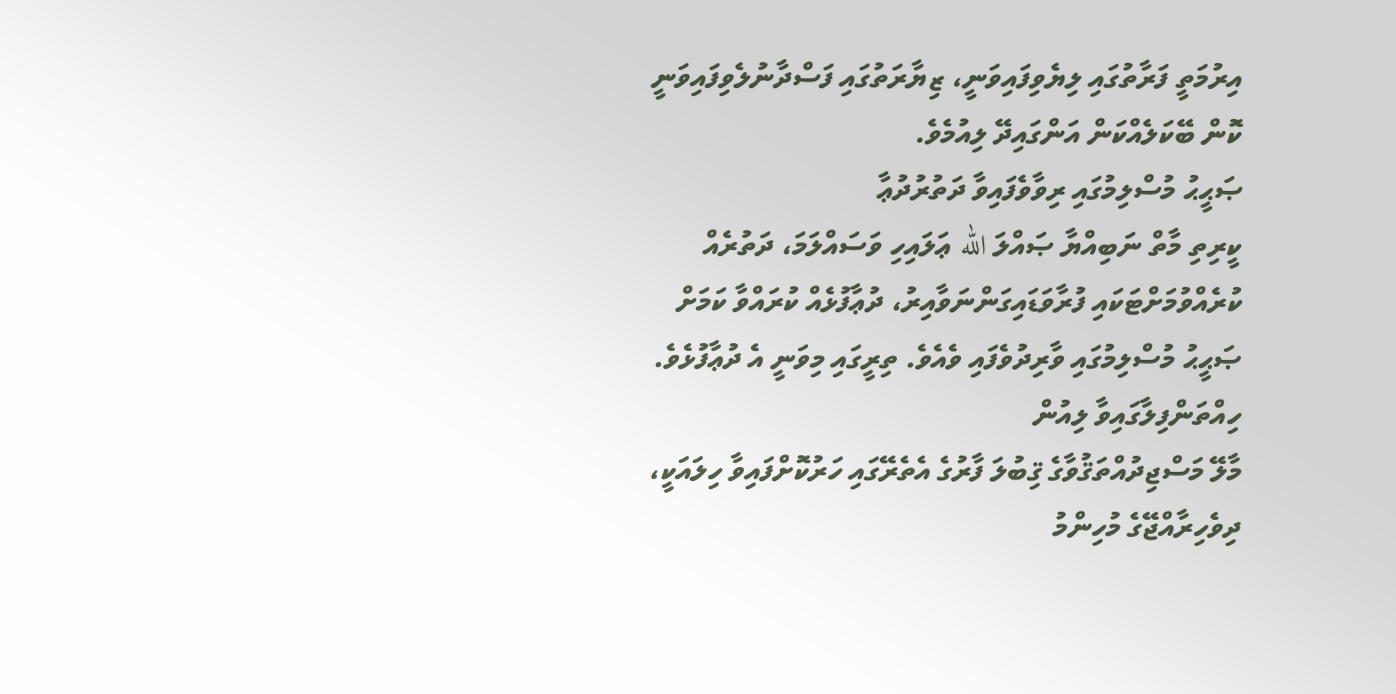އިރުމަތީ ފަރާތުގައި ލިޔެވިފައިވަނީ، ޒިޔާރަތުގައި ފަސްދާނުލެވިފައިވަނީ ކޮން ބޭކަލެއްކަން އަންގައިދޭ ލިއުމެވެ.
ޞަޙީޙު މުސްލިމުގައި ރިވާވެފައިވާ ދަތުރުދުޢާ
ކީރިތި މާތް ނަބިއްޔާ ޞައްލަ الله ޢަލައިހި ވަސައްލަމަ، ދަތުރެއް ކުރެއްވުމަށްޓަކައި ފުރާވަޑައިގަންނަވާއިރު، ދުޢާފުޅެއް ކުރައްވާ ކަމަށް ޞަޙީޙު މުސްލިމުގައި ވާރިދުވެފައި ވެއެވެ. ތިރީގައި މިވަނީ އެ ދުޢާފުޅެވެ.
ހިއްތަންފިލާގައިވާ ލިއުން
މާލޭ މަސްޖިދުއްތަޤުވާގެ ޤިބުލަ ފާރުގެ އެތެރޭގައި ހަރުކޮށްފައިވާ ހިލައަކީ، ދިވެހިރާއްޖޭގެ މުހިންމު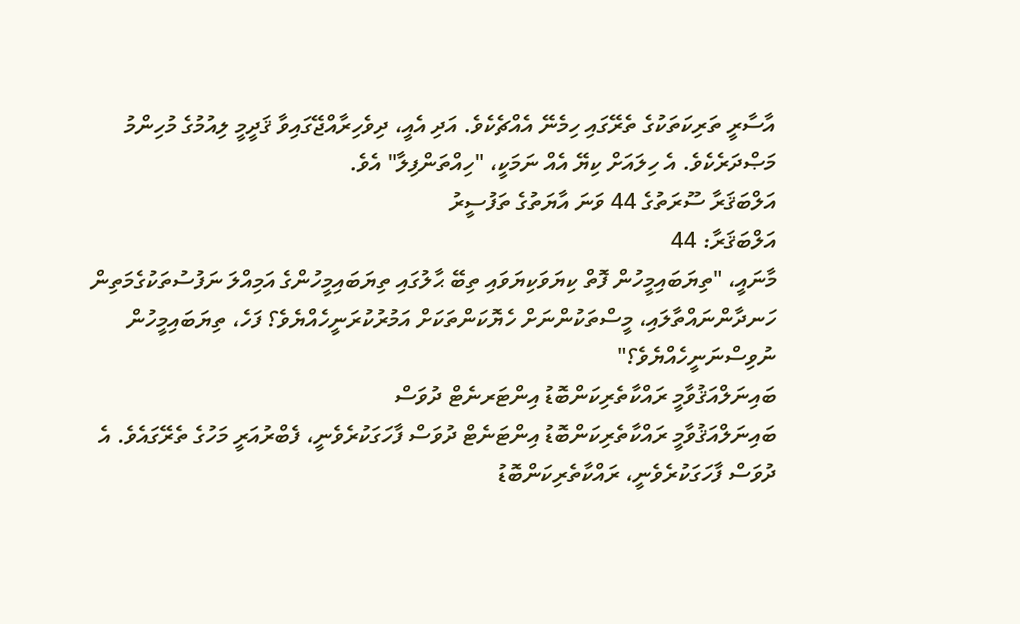އާސާރީ ތަރިކަތަކުގެ ތެރޭގައި ހިމެނޭ އެއްޗެކެވެ. އަދި އެއީ، ދިވެހިރާއްޖޭގައިވާ ޤަދީމީ ލިއުމުގެ މުހިންމު މަޞްދަރެކެވެ. އެ ހިލައަށް ކިޔޭ އެއް ނަމަކީ، "ހިއްތަންފިލާ" އެވެ.
އަލްބަޤަރާ ސޫރަތުގެ 44 ވަނަ އާޔަތުގެ ތަފުސީރު
އަލްބަޤަރާ: 44
މާނައީ، "ތިޔަބައިމީހުން ފޮތް ކިޔަވަކިޔަވައި ތިބޭ ޙާލުގައި ތިޔަބައިމީހުންގެ އަމިއްލަ ނަފުސުތަކުގެމަތިން ހަނދާންނައްތާލައި، މީސްތަކުންނަށް ހެޔޮކަންތަކަށް އަމުރުކުރަނީހެއްޔެވެ؟ ފަހެ، ތިޔަބައިމީހުން ނުވިސްނަނީހެއްޔެވެ؟"
ބައިނަލްއަޤުވާމީ ރައްކާތެރިކަންބޮޑު އިންޓަރނެޓް ދުވަސް
ބައިނަލްއަޤުވާމީ ރައްކާތެރިކަންބޮޑު އިންޓަނެޓް ދުވަސް ފާހަގަކުރެވެނީ، ފެބްރުއަރީ މަހުގެ ތެރޭގައެވެ. އެ ދުވަސް ފާހަގަކުރެވެނީ، ރައްކާތެރިކަންބޮޑު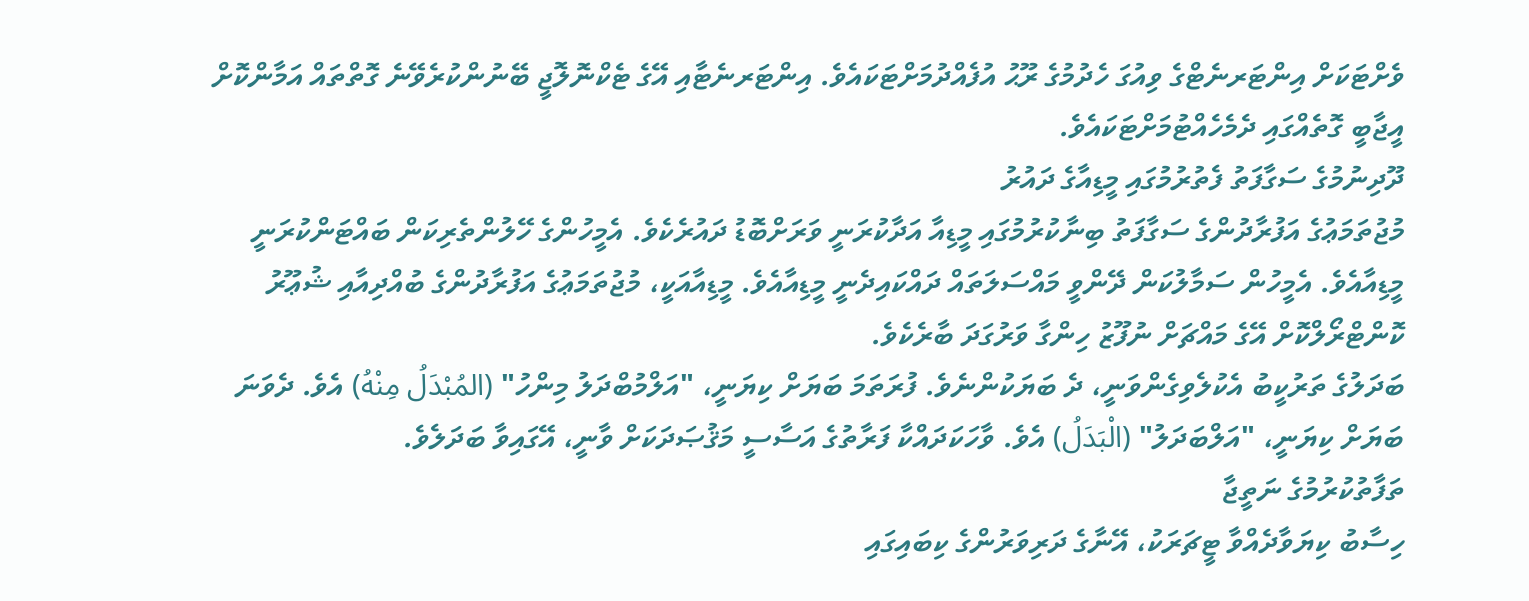ވެށްޓަކަށް އިންޓަރނެޓްގެ ވިއުގަ ހެދުމުގެ ރޫޙު އުފެއްދުމަށްޓަކައެވެ. އިންޓަރނެޓާއި އޭގެ ޓެކްނޮލޮޖީ ބޭނުންކުރެވޭނެ ގޮތްތައް އަމާންކޮށް އީޖާބީ ގޮތެއްގައި ދެމެހެއްޓުމަށްޓަކައެވެ.
ދޫދިނުމުގެ ސަގާފަތު ފެތުރުމުގައި މީޑިއާގެ ދައުރު
މުޖުތަމަޢުގެ އަފުރާދުންގެ ސަގާފަތު ބިނާކުރުމުގައި މީޑިއާ އަދާކުރަނީ ވަރަށްބޮޑު ދައުރެކެވެ. އެމީހުންގެ ހޭލުންތެރިކަން ބައްޓަންކުރަނީ މީޑިއާއެވެ. އެމީހުން ސަމާލުކަން ދޭންވީ މައްސަލަތައް ދައްކައިދެނީ މީޑިއާއެވެ. މީޑިއާއަކީ، މުޖުތަމަޢުގެ އަފުރާދުންގެ ބުއްދިއާއި ޝުޢޫރު ކޮންޓްރޯލްކޮށް އޭގެ މައްޗަށް ނުފޫޒު ހިންގާ ވަރުގަދަ ބާރެކެވެ.
ބަދަލުގެ ތަރުކީބު އެކުލެވިގެންވަނީ، ދެ ބަޔަކުންނެވެ. ފުރަތަމަ ބަޔަށް ކިޔަނީ، "އަލްމުބްދަލު މިންހު" (المُبْدَلُ مِنْهُ) އެވެ. ދެވަނަ ބަޔަށް ކިޔަނީ، "އަލްބަދަލު" (الْبَدَلُ) އެވެ. ވާހަކަދައްކާ ފަރާތުގެ އަސާސީ މަޤުޞަދަކަށް ވާނީ، އޭގައިވާ ބަދަލެވެ.
ތަފާތުކުރުމުގެ ނަތީޖާ
ހިސާބު ކިޔަވާދެއްވާ ޓީޗަރަކު، އޭނާގެ ދަރިވަރުންގެ ކިބައިގައި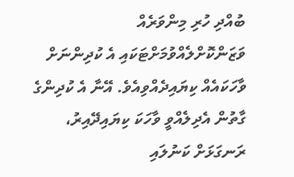ބުއްދި ހުރި މިންވަރެއް ވަޒަންކޮށްލެއްވުމަށްޓަކައި އެ ކުދިންނަށް ވާހަކައެއް ކިޔައިދެއްވިއެވެ. އޭނާ އެ ކުދިންގެ ގާތުން އެދިލެއްވީ ވާހަކަ ކިޔައިދޭއިރު، ރަނގަޅަށް ކަނުލައި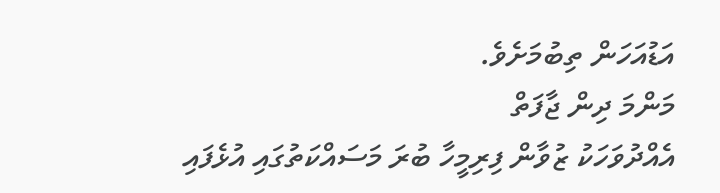އަޑުއަހަން ތިބުމަށެވެ.
މަންމަ ދިން ޖާފަތް
އެއްދުވަހަކު ޒުވާން ފިރިމީހާ ބުރަ މަސައްކަތުގައި އުޅެފައި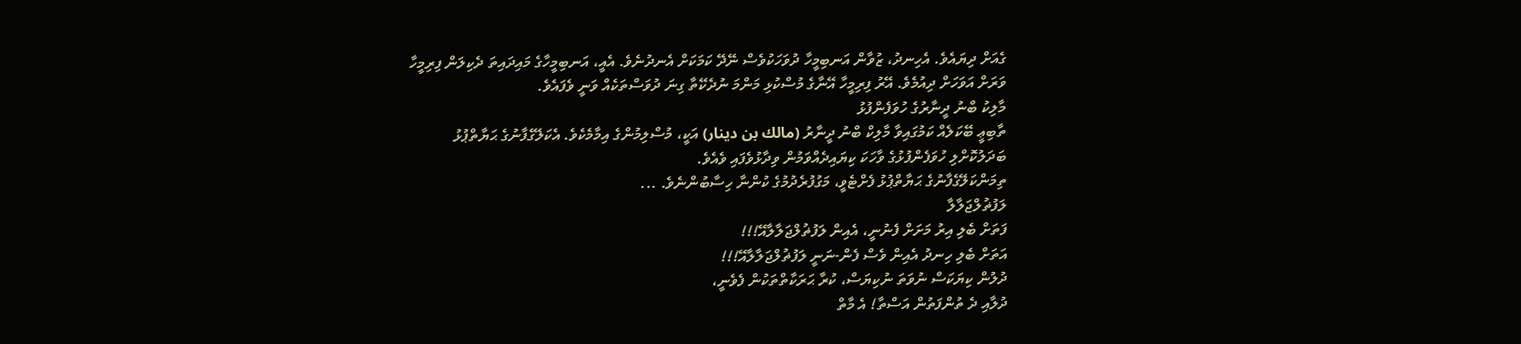ގެއަށް ދިޔައެވެ. އެހިނދު، ޒުވާން އަނބިމީހާ ދުވަހަކުވެސް ނޭދޭ ކަމަކަށް އެނދުނެވެ. އެއީ، އަނބިމީހާގެ މައިދައިތަ ދެކިލަން ފިރިމީހާ ވަރަށް އަވަހަށް ދިއުމެވެ. އޭރު ފިރިމީހާ އޭނާގެ މުސްކުޅި މަންމަ ނުދެކޭތާ ގިނަ ދުވަސްތަކެއް ވަނީ ވެފައެވެ.
މާލިކު ބްނު ދީނާރުގެ ހުވަފެންފުޅު
ތާބިޢީ ބޭކަލެއް ކަމުގައިވާ މާލިކް ބްނު ދީނާރު (مالك بن دينار) އަކީ، މުސްލިމުންގެ އިމާމެކެވެ. އެކަލޭގެފާނުގެ ޙަޔާތްޕުޅު ބަދަލުކޮށްލި ހުވަފެންފުޅުގެ ވާހަކަ ކިޔައިދެއްވަމުން ވިދާޅުވެފައި ވެއެވެ.
ތިމަންކަލޭގެފާނުގެ ޙަޔާތްޕުޅު ފެށްޓެވީ، މަގުފުރެދުމުގެ ކުންނާ ހިސާބުންނެވެ. ...
ލަފުޡުލްޖަލާލާ
ފަތަށް ބެލި އިރު މަށަށް ފެނުނީ، އެއިން ލަފުޡުލްޖަލާލާއޭ!!!
އަތަށް ބެލި ހިނދު އެއިން ވެސް ފެން-ނަނީ ލަފުޡުލްޖަލާލާއޭ!!!
ދުލުން ކިޔަކަސް ނުވަތަ ނުކިޔަސް، ކުރާ ޙަރަކާތްތަކުން ފެވެނީ،
ދުލާއި ދެ ތުންފަތުން އަސްތާ! އެ މާތް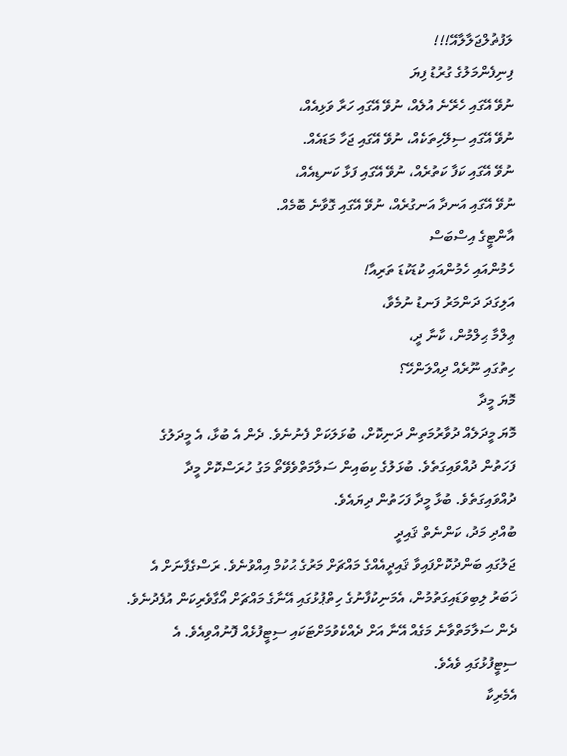ލަފުޡުލްޖަލާލާއޭ!!!
ފިނިފެންމަލުގެ ގުރުޑު ފިޔަ
ނުވޭ އޭގައި ހެރޭނެ އުލެއް، ނުވޭ އޭގައި ހަރާ ވަޅިއެއް،
ނުވޭ އޭގައި ސިލޭހިތަކެއް، ނުވޭ އޭގައި ޖަހާ މަޑައެއް.
ނުވޭ އޭގައި ކަފާ ކަތުރެއް، ނުވޭ އޭގައި ފަޅާ ކަނޑިއެއް،
ނުވޭ އޭގައި އަނދާ އަނގުރެއް، ނުވޭ އޭގައި ގޮވާނެ ބޮމެއް.
އާންޓީގެ އިސްބަސް
ހެމުންއައި ހެމުންއައި ކުޑަކުޑަ ތަރިއާ!
އަލިގަދަ ދަންމަރު ފަނޑު ނުމެވާ،
ޢިލްމާ ޙިލްމުން، ކާނާ ދީ،
ހިތުގައި ނޫރެއް ދިއްލަންހޭ؟
މޮޔަ މީދާ
މޮޔަ މީދަލެއް ދުވާރުމަތިން ދަނިކޮށް، ބުޅަލަކަށް ފެނުނެވެ. ދެން އެ ބުޅާ، އެ މީދަލުގެ ފަހަތުން ދުއްވައިގަތެވެ. ބުޅަލުގެ ކިބައިން ސަލާމަތްވެވޭތޯ މަގު ހުރަސްކޮށް މީދާ ދުއްވައިގަތެވެ. ބުޅާ މީދާ ފަހަތުން ދިޔައެވެ.
ބުއްދި މަދު، ކަންނެތް ޤައިދީ
ޖަލުގައި ބަންދުކޮށްފައިވާ ޤައިދީއެއްގެ މައްޗަށް މަރުގެ ޙުކުމް އިއްވުނެވެ. ރަސްގެފާނަށް އެ ޚަބަރު ލިބިވަޑައިގަތުމުން، އެމަނިކުފާނުގެ ހިތްޕުޅުގައި އޭނާގެ މައްޗަށް އޯގާވެރިކަން އުފެދުނެވެ. ދެން ސަލާމަތްވާނެ މަގެއް އޭނާ އަށް ދެއްކެވުމަށްޓަކައި ސިޓީފުޅެއް ފޮނުއްވިއެވެ. އެ ސިޓީފުޅުގައި ވެއެވެ.
އެމެރިކާ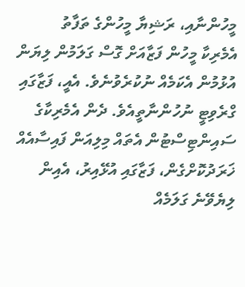މީހުންނާއި، ރަޝިޔާ މީހުންގެ ތަފާތު
އެމެރިކާ މީހުން ފަޒާއަށް ގޮސް ގަލަމުން ލިޔަން އުޅުމުން އެކަމެއް ނުކުރެވުނެވެ. އެއީ، ފަޒާގައި ގްރެވިޓީ ނުހުންނާތީއެވެ. ދެން އެމެރިކާގެ ސައިންޓިސްޓުން އެތައް މިލިއަން ފައިސާއެއް ޚަރަދުކޮށްގެން، ފަޒާގައި އުޅޭއިރު، އެއިން ލިޔެވޭނެ ގަލަމެއް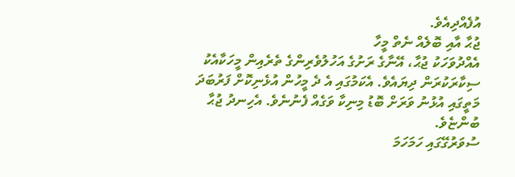އުފެއްދިއެވެ.
ޖުޙާ އާއި ބޮލެއް ނެތް މީހާ
އެއްދުވަހަކު ޖުޙާ، އޭނާގެ ރަށުގެ އަހުލުވެރިންގެ ތެރެއިން މީހަކާއެކު ސިކާރަކުރަން ދިޔައެވެ. އެކަމުގައި އެ ދެ މީހުން އުޅެނިކޮށް ފަރުބަދަ މަތީގައި އުޅުނު ވަރަށް ބޮޑު މިނިކާ ވަގެއް ފެނުނެވެ. އެހިނދު ޖުޙާ ބުންޏެވެ.
ސުވަރުގޭގައި ހަމަހަމަ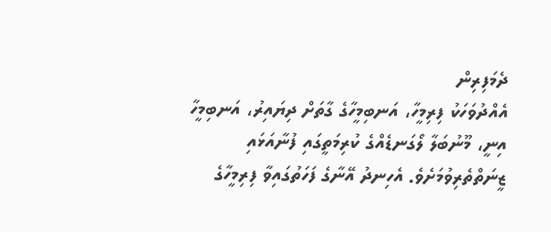ދެމަފިރިން
އެއްދުވަހަކު ފިރިމީހާ، އަނބިމީހާގެ ގާތަށް ދިޔައިރު، އަނބިމީހާ އިނީ، މޫނުބަލާ ލޯގަނޑެއްގެ ކުރިމަތީގައި ފުނާއަޅައި ޒީނަތްތެރިވުމަށެވެ. އެހިނދު އޭނާގެ ފަހަތުގައިވާ ފިރިމީހާގެ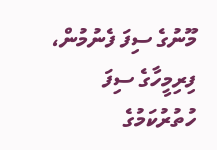މޫނުގެ ސިފަ ފެނުމުން، ފިރިމީހާގެ ސިފަ ހުތުރުކަމުގެ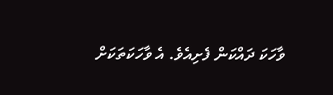ވާހަކަ ދައްކަން ފެށިއެވެ. އެ ވާހަކަތަކަށް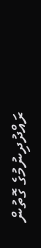ރައްދުދިނުމުގެ ގޮތުން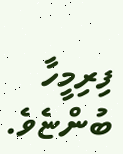ފިރިމީހާ ބުންޏެވެ.